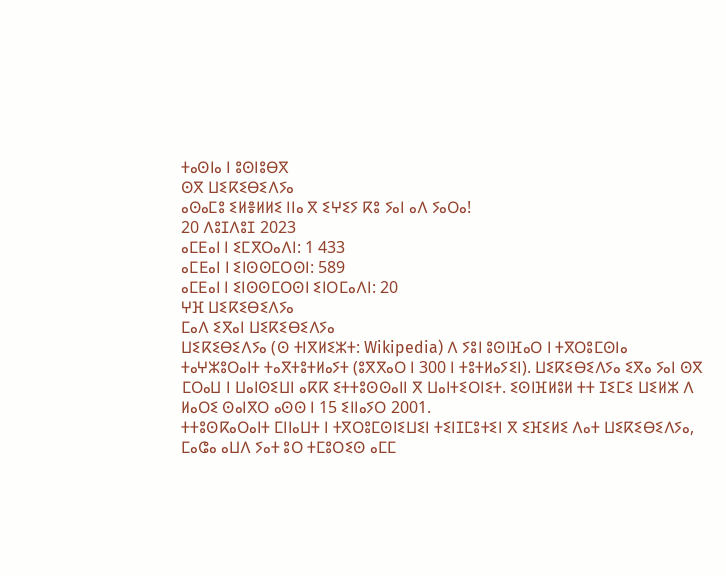ⵜⴰⵙⵏⴰ ⵏ ⵓⵙⵏⵓⴱⴳ
ⵙⴳ ⵡⵉⴽⵉⴱⵉⴷⵢⴰ
ⴰⵙⴰⵎⵓ ⵉⵍⴻⵍⵍⵉ ⵏⵏⴰ ⴳ ⵉⵖⵉⵢ ⴽⵓ ⵢⴰⵏ ⴰⴷ ⵢⴰⵔⴰ!
20 ⴷⵓⵊⴷⵓⵊ 2023
ⴰⵎⴹⴰⵏ ⵏ ⵉⵎⴳⵔⴰⴷⵏ: 1 433
ⴰⵎⴹⴰⵏ ⵏ ⵉⵏⵙⵙⵎⵔⵙⵏ: 589
ⴰⵎⴹⴰⵏ ⵏ ⵉⵏⵙⵙⵎⵔⵙⵏ ⵉⵏⵔⵎⴰⴷⵏ: 20
ⵖⴼ ⵡⵉⴽⵉⴱⵉⴷⵢⴰ
ⵎⴰⴷ ⵉⴳⴰⵏ ⵡⵉⴽⵉⴱⵉⴷⵢⴰ
ⵡⵉⴽⵉⴱⵉⴷⵢⴰ (ⵙ ⵜⵏⴳⵍⵉⵣⵜ: Wikipedia) ⴷ ⵢⵓⵏ ⵓⵙⵏⴼⴰⵔ ⵏ ⵜⴳⵔⵓⵎⵙⵏⴰ ⵜⴰⵖⵣⵓⵔⴰⵏⵜ ⵜⴰⴳⵜⵓⵜⵍⴰⵢⵜ (ⵓⴳⴳⴰⵔ ⵏ 300 ⵏ ⵜⵓⵜⵍⴰⵢⵉⵏ). ⵡⵉⴽⵉⴱⵉⴷⵢⴰ ⵉⴳⴰ ⵢⴰⵏ ⵙⴳ ⵎⵔⴰⵡ ⵏ ⵡⴰⵏⵙⵉⵡⵏ ⴰⴽⴽ ⵉⵜⵜⵓⵙⵙⴰⵏⵏ ⴳ ⵡⴰⵏⵜⵉⵔⵏⵉⵜ. ⵉⵙⵏⴼⵍⵓⵍ ⵜⵜ ⵊⵉⵎⵉ ⵡⵉⵍⵣ ⴷ ⵍⴰⵔⵉ ⵙⴰⵏⴳⵔ ⴰⵙⵙ ⵏ 15 ⵉⵏⵏⴰⵢⵔ 2001.
ⵜⵜⵓⵙⴽⴰⵔⴰⵏⵜ ⵎⵏⵏⴰⵡⵜ ⵏ ⵜⴳⵔⵓⵎⵙⵏⵉⵡⵉⵏ ⵜⵉⵏⵊⵎⵓⵜⵉⵏ ⴳ ⵉⴼⵉⵍⵉ ⴷⴰⵜ ⵡⵉⴽⵉⴱⵉⴷⵢⴰ, ⵎⴰⵛⴰ ⴰⵡⴷ ⵢⴰⵜ ⵓⵔ ⵜⵎⵓⵔⵉⵙ ⴰⵎⵎ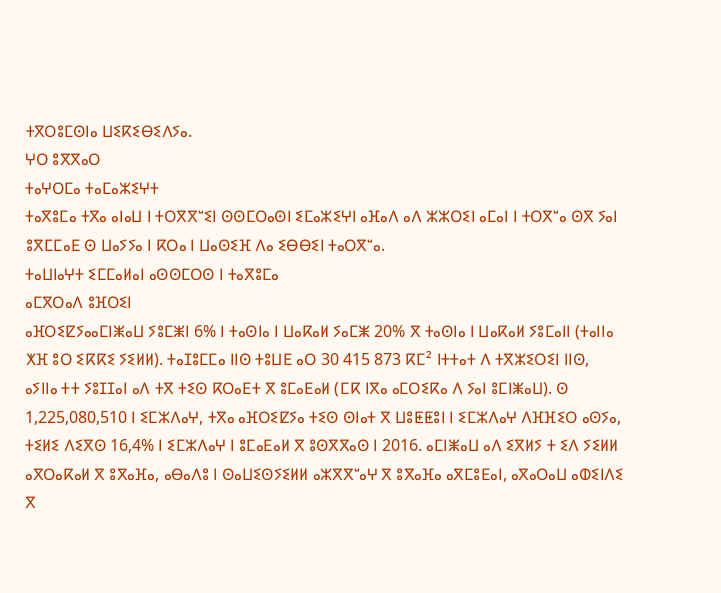ⵜⴳⵔⵓⵎⵙⵏⴰ ⵡⵉⴽⵉⴱⵉⴷⵢⴰ.
ⵖⵔ ⵓⴳⴳⴰⵔ
ⵜⴰⵖⵔⵎⴰ ⵜⴰⵎⴰⵣⵉⵖⵜ
ⵜⴰⴳⵓⵎⴰ ⵜⴳⴰ ⴰⵏⴰⵡ ⵏ ⵜⵔⴳⴳⵯⵉⵏ ⵙⵙⵎⵔⴰⵙⵏ ⵉⵎⴰⵣⵉⵖⵏ ⴰⴼⴰⴷ ⴰⴷ ⵣⵣⵔⵉⵏ ⴰⵎⴰⵏ ⵏ ⵜⵔⴳⵯⴰ ⵙⴳ ⵢⴰⵏ ⵓⴳⵎⵎⴰⴹ ⵙ ⵡⴰⵢⵢⴰ ⵏ ⴽⵔⴰ ⵏ ⵡⴰⵙⵉⴼ ⴷⴰ ⵉⴱⴱⵉⵏ ⵜⴰⵔⴳⵯⴰ.
ⵜⴰⵡⵏⴰⵖⵜ ⵉⵎⵎⴰⵍⴰⵏ ⴰⵙⵙⵎⵔⵙ ⵏ ⵜⴰⴳⵓⵎⴰ
ⴰⵎⴳⵔⴰⴷ ⵓⴼⵔⵉⵏ
ⴰⴼⵔⵉⵇⵢⴰⴰⵎⵏⵥⴰⵡ ⵢⵓⵎⵥⵏ 6% ⵏ ⵜⴰⵙⵏⴰ ⵏ ⵡⴰⴽⴰⵍ ⵢⴰⵎⵥ 20% ⴳ ⵜⴰⵙⵏⴰ ⵏ ⵡⴰⴽⴰⵍ ⵢⵓⵎⴰⵏⵏ (ⵜⴰⵏⵏⴰ ⵅⴼ ⵓⵔ ⵉⴽⴽⵉ ⵢⵉⵍⵍ). ⵜⴰⵊⵓⵎⵎⴰ ⵏⵏⵙ ⵜⵓⵡⴹ ⴰⵔ 30 415 873 ⴽⵎ² ⵏⵜⵜⴰⵜ ⴷ ⵜⴳⵣⵉⵔⵉⵏ ⵏⵏⵙ, ⴰⵢⵏⵏⴰ ⵜⵜ ⵢⵓⵊⵊⴰⵏ ⴰⴷ ⵜⴳ ⵜⵉⵙ ⴽⵔⴰⴹⵜ ⴳ ⵓⵎⴰⴹⴰⵍ (ⵎⴽ ⵏⴳⴰ ⴰⵎⵔⵉⴽⴰ ⴷ ⵢⴰⵏ ⵓⵎⵏⵥⴰⵡ). ⵙ 1,225,080,510 ⵏ ⵉⵎⵣⴷⴰⵖ, ⵜⴳⴰ ⴰⴼⵔⵉⵇⵢⴰ ⵜⵉⵙ ⵙⵏⴰⵜ ⴳ ⵡⵓⵟⵟⵓⵏ ⵏ ⵉⵎⵣⴷⴰⵖ ⴷⴼⴼⵉⵔ ⴰⵙⵢⴰ, ⵜⵉⵍⵉ ⴷⵉⴳⵙ 16,4% ⵏ ⵉⵎⵣⴷⴰⵖ ⵏ ⵓⵎⴰⴹⴰⵍ ⴳ ⵓⵙⴳⴳⴰⵙ ⵏ 2016. ⴰⵎⵏⵥⴰⵡ ⴰⴷ ⵉⴳⵍⵢ ⵜ ⵉⴷ ⵢⵉⵍⵍ ⴰⴳⵔⴰⴽⴰⵍ ⴳ ⵓⴳⴰⴼⴰ, ⴰⴱⴰⴷⵓ ⵏ ⵙⴰⵡⵉⵙⵢⵉⵍⵍ ⴰⵣⴳⴳⵯⴰⵖ ⴳ ⵓⴳⴰⴼⴰ ⴰⴳⵎⵓⴹⴰⵏ, ⴰⴳⴰⵔⴰⵡ ⴰⵀⵉⵏⴷⵉ ⴳ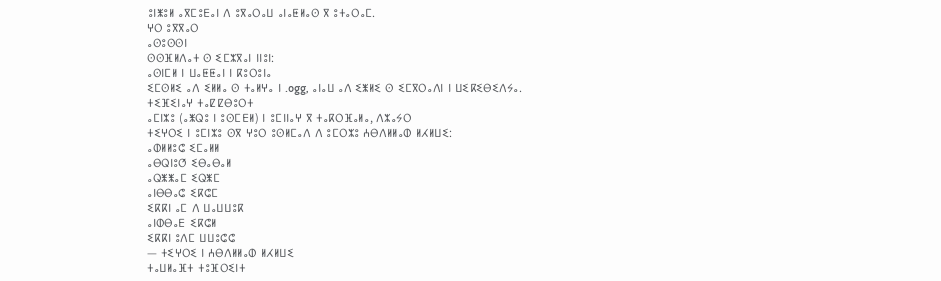ⵓⵏⵥⵓⵍ ⴰⴳⵎⵓⴹⴰⵏ ⴷ ⵓⴳⴰⵔⴰⵡ ⴰⵏⴰⵟⵍⴰⵙ ⴳ ⵓⵜⴰⵔⴰⵎ.
ⵖⵔ ⵓⴳⴳⴰⵔ
ⴰⵙⵓⵙⵙⵏ
ⵙⵙⴼⵍⴷⴰⵜ ⵙ ⵉⵎⵣⴳⴰⵏ ⵏⵏⵓⵏ:
ⴰⵙⵏⵎⵍ ⵏ ⵡⴰⵟⵟⴰⵏ ⵏ ⴽⵓⵔⵓⵏⴰ
ⵉⵎⵙⵍⵉ ⴰⴷ ⵉⵍⵍⴰ ⵙ ⵜⴰⵍⵖⴰ ⵏ .ogg, ⴰⵏⴰⵡ ⴰⴷ ⵉⵥⵍⵉ ⵙ ⵉⵎⴳⵔⴰⴷⵏ ⵏ ⵡⵉⴽⵉⴱⵉⴷⵢⴰ.
ⵜⵉⴼⵉⵏⴰⵖ ⵜⴰⵇⵇⴱⵓⵔⵜ
ⴰⵎⵏⵣⵓ (ⴰⵥⵕⵓ ⵏ ⵓⵙⵎⴹⵍ) ⵏ ⵓⵎⵏⵏⴰⵖ ⴳ ⵜⴰⴽⵔⴼⴰⵍⴰ, ⴷⵣⴰⵢⵔ
ⵜⵉⵖⵔⵉ ⵏ ⵓⵎⵏⵣⵓ ⵙⴳ ⵖⵓⵔ ⵓⵙⵍⵎⴰⴷ ⴷ ⵓⵎⵔⵣⵓ ⵄⴱⴷⵍⵍⴰⵀ ⵍⵃⵍⵡⵉ:
ⴰⵀⵍⵍⵓⵛ ⵉⵎⴰⵍⵍ
ⴰⴱⵕⵏⵓⵚ ⵉⴱⴰⴱⴰⵍ
ⴰⵕⵥⵥⴰⵎ ⵉⵕⵥⵎ
ⴰⵏⴱⴱⴰⵛ ⵉⴽⵛⵎ
ⵉⴽⴽⵏ ⴰⵎ ⴷ ⵡⴰⵡⵡⵓⴽ
ⴰⵏⵀⴱⴰⴹ ⵉⴽⵛⵍ
ⵉⴽⴽⵏ ⵓⴷⵎ ⵡⵡⵓⵛⵛ
— ⵜⵉⵖⵔⵉ ⵏ ⵄⴱⴷⵍⵍⴰⵀ ⵍⵃⵍⵡⵉ
ⵜⴰⵡⵍⴰⴼⵜ ⵜⵓⴼⵔⵉⵏⵜ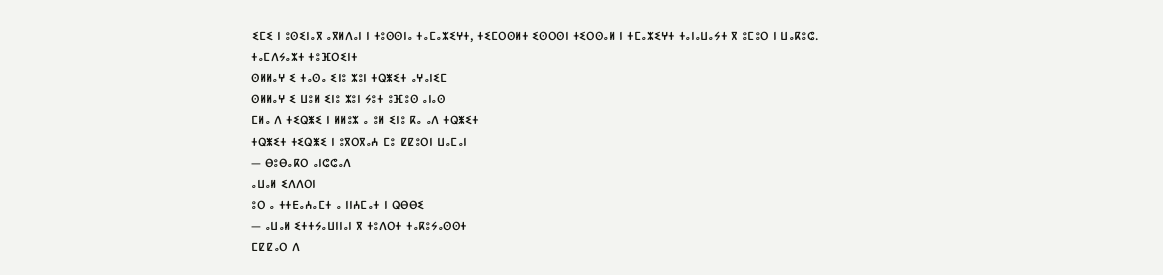ⵉⵎⵉ ⵏ ⵓⵙⵉⵏⴰⴳ ⴰⴳⵍⴷⴰⵏ ⵏ ⵜⵓⵙⵙⵏⴰ ⵜⴰⵎⴰⵣⵉⵖⵜ, ⵜⵉⵎⵔⵙⵍⵜ ⵉⵙⵔⵙⵏ ⵜⵉⵔⵙⴰⵍ ⵏ ⵜⵎⴰⵣⵉⵖⵜ ⵜⴰⵏⴰⵡⴰⵢⵜ ⴳ ⵓⵎⵓⵔ ⵏ ⵡⴰⴽⵓⵛ.
ⵜⴰⵎⴷⵢⴰⵣⵜ ⵜⵓⴼⵔⵉⵏⵜ
ⵙⵍⵍⴰⵖ ⵉ ⵜⴰⵙⴰ ⵉⵏⵓ ⵣⵓⵏ ⵜⵕⵥⵉⵜ ⴰⵖⴰⵏⵉⵎ
ⵙⵍⵍⴰⵖ ⵉ ⵡⵓⵍ ⵉⵏⵓ ⵣⵓⵏ ⵢⵓⵜ ⵓⴼⵓⵙ ⴰⵏⴰⵙ
ⵎⵍⴰ ⴷ ⵜⵉⵕⵥⵉ ⵏ ⵍⵍⵓⵣ ⴰ ⵓⵍ ⵉⵏⵓ ⴽⴰ ⴰⴷ ⵜⵕⵥⵉⵜ
ⵜⵕⵥⵉⵜ ⵜⵉⵕⵥⵉ ⵏ ⵓⴳⵔⴳⴰⵄ ⵎⵓ ⵇⵇⵓⵔⵏ ⵡⴰⵎⴰⵏ
— ⴱⵓⴱⴰⴽⵔ ⴰⵏⵛⵛⴰⴷ
ⴰⵡⴰⵍ ⵉⴷⴷⵔⵏ
ⵓⵔ ⴰ ⵜⵜⴹⴰⵄⴰⵎⵜ ⴰ ⵏⵏⵄⵎⴰⵜ ⵏ ⵕⴱⴱⵉ
— ⴰⵡⴰⵍ ⵉⵜⵜⵢⴰⵡⵏⵏⴰⵏ ⴳ ⵜⵓⴷⵔⵜ ⵜⴰⴽⵓⵢⴰⵙⵙⵜ
ⵎⵇⵇⴰⵔ ⴷ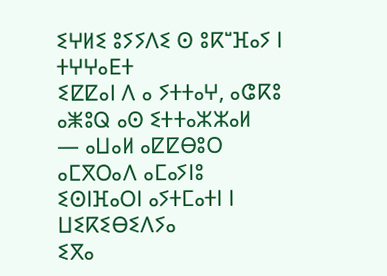ⵉⵖⵍⵉ ⵓⵢⵢⴷⵉ ⵙ ⵓⴽⵯⴼⴰⵢ ⵏ ⵜⵖⵖⴰⴹⵜ
ⵉⵇⵇⴰⵏ ⴷ ⴰ ⵢⵜⵜⴰⵖ, ⴰⵛⴽⵓ ⴰⵥⵓⵕ ⴰⵙ ⵉⵜⵜⴰⵣⵣⴰⵍ
— ⴰⵡⴰⵍ ⴰⵇⵇⴱⵓⵔ
ⴰⵎⴳⵔⴰⴷ ⴰⵎⴰⵢⵏⵓ
ⵉⵙⵏⴼⴰⵔⵏ ⴰⵢⵜⵎⴰⵜⵏ ⵏ ⵡⵉⴽⵉⴱⵉⴷⵢⴰ
ⵉⴳⴰ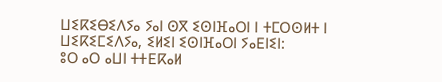ⵡⵉⴽⵉⴱⵉⴷⵢⴰ ⵢⴰⵏ ⵙⴳ ⵉⵙⵏⴼⴰⵔⵏ ⵏ ⵜⵎⵔⵙⵍⵜ ⵏ ⵡⵉⴽⵉⵎⵉⴷⵢⴰ, ⵉⵍⵉⵏ ⵉⵙⵏⴼⴰⵔⵏ ⵢⴰⴹⵏⵉⵏ:
ⵓⵔ ⴰⵔ ⴰⵡⵏ ⵜⵜⴹⴽⴰⵍ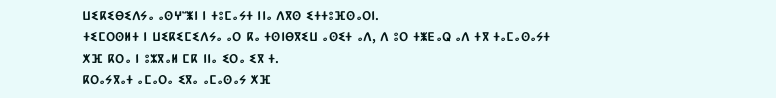ⵡⵉⴽⵉⴱⵉⴷⵢⴰ ⴰⵙⵖⵯⵥⵏ ⵏ ⵜⵓⵎⴰⵢⵜ ⵏⵏⴰ ⴷⴳⵙ ⵉⵜⵜⵓⴼⵙⴰⵔⵏ.
ⵜⵉⵎⵔⵙⵍⵜ ⵏ ⵡⵉⴽⵉⵎⵉⴷⵢⴰ ⴰⵔ ⴽⴰ ⵜⵙⵏⴱⴳⵉⵡ ⴰⵙⵉⵜ ⴰⴷ, ⴷ ⵓⵔ ⵜⵥⴹⴰⵕ ⴰⴷ ⵜⴳ ⵜⴰⵎⴰⵙⴰⵢⵜ ⵅⴼ ⴽⵔⴰ ⵏ ⵓⵣⴳⴰⵍ ⵎⴽ ⵏⵏⴰ ⵉⵔⴰ ⵉⴳ ⵜ.
ⴽⵔⴰⵢⴳⴰⵜ ⴰⵎⴰⵔⴰ ⵉⴳⴰ ⴰⵎⴰⵙⴰⵢ ⵅⴼ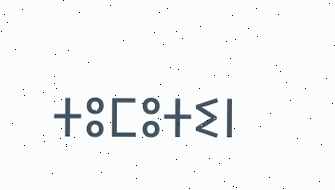ⵜⵓⵎⵓⵜⵉⵏ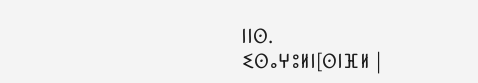ⵏⵏⵙ.
ⵉⵙⴰⵖⵓⵍⵏ[ⵙⵏⴼⵍ |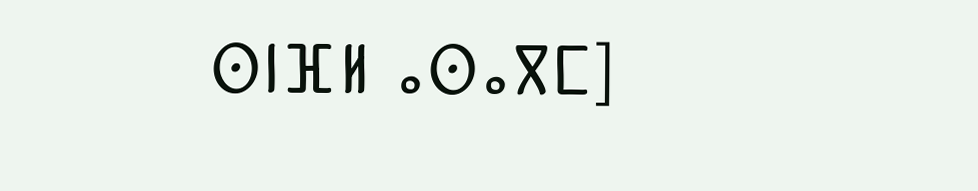ⵙⵏⴼⵍ ⴰⵙⴰⴳⵎ]